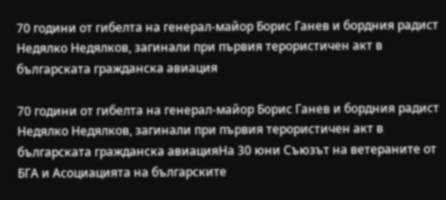70 години от гибелта на генерал-майор Борис Ганев и бордния радист Недялко Недялков, загинали при първия терористичен акт в българската гражданска авиация

70 години от гибелта на генерал-майор Борис Ганев и бордния радист Недялко Недялков, загинали при първия терористичен акт в българската гражданска авиацияНа 30 юни Съюзът на ветераните от БГА и Асоциацията на българските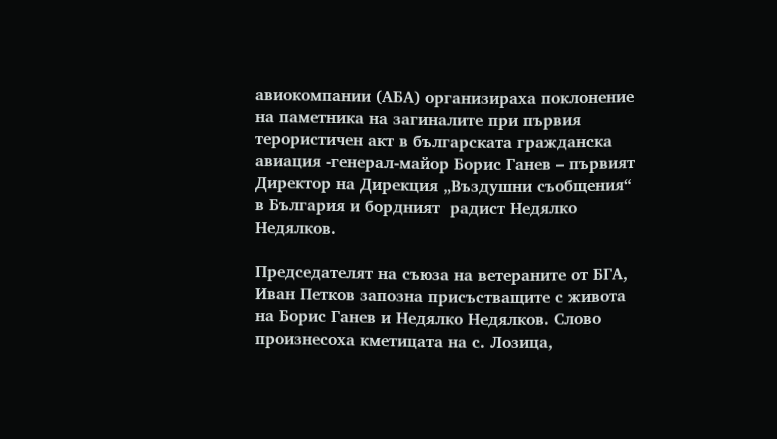авиокомпании (АБА) организираха поклонение на паметника на загиналите при първия терористичен акт в българската гражданска авиация -генерал-майор Борис Ганев – първият Директор на Дирекция „Въздушни съобщения“ в България и бордният  радист Недялко Недялков.

Председателят на съюза на ветераните от БГА,  Иван Петков запозна присъстващите с живота на Борис Ганев и Недялко Недялков. Слово произнесоха кметицата на с. Лозица,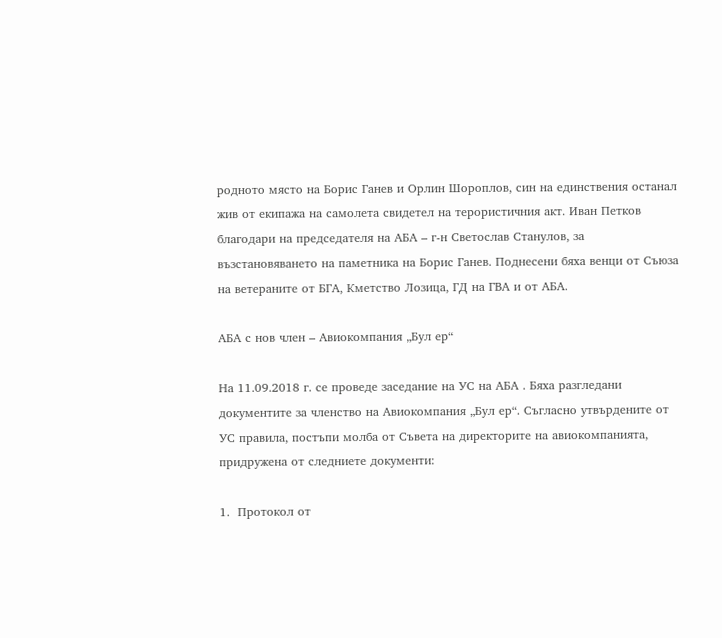родното място на Борис Ганев и Орлин Шороплов, син на единствения останал жив от екипажа на самолета свидетел на терористичния акт. Иван Петков благодари на председателя на АБА – г-н Светослав Станулов, за възстановяването на паметника на Борис Ганев. Поднесени бяха венци от Съюза на ветераните от БГА, Кметство Лозица, ГД на ГВА и от АБА.

АБА с нов член – Авиокомпания „Бул ер“

На 11.09.2018 г. се проведе заседание на УС на АБА . Бяха разгледани документите за членство на Авиокомпания „Бул ер“. Съгласно утвърдените от УС правила, постъпи молба от Съвета на директорите на авиокомпанията, придружена от следниете документи:

1.  Протокол от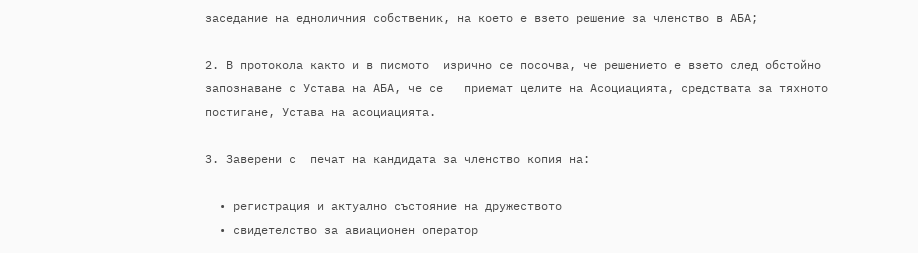заседание на едноличния собственик, на което е взето решение за членство в АБА;

2. В протокола както и в писмото  изрично се посочва, че решението е взето след обстойно запознаване с Устава на АБА, че се   приемат целите на Асоциацията, средствата за тяхното постигане, Устава на асоциацията.

3. Заверени с  печат на кандидата за членство копия на:

  • регистрация и актуално състояние на дружеството
  • свидетелство за авиационен оператор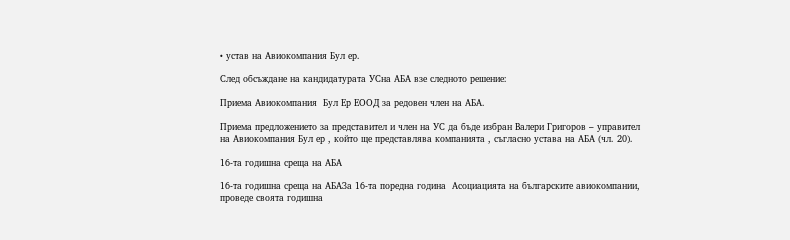• устав на Авиокомпания Бул ер.

След обсъждане на кандидатурата УСна АБА взе следното решение:

Приема Авиокомпания  Бул Ер ЕООД за редовен член на АБА.

Приема предложението за представител и член на УС да бъде избран Валери Григоров – управител на Авиокомпания Бул ер , който ще представлява компанията , съгласно устава на АБА (чл. 20).

16-та годишна среща на АБА

16-та годишна среща на АБАЗа 16-та поредна година  Асоциацията на българските авиокомпании, проведе своята годишна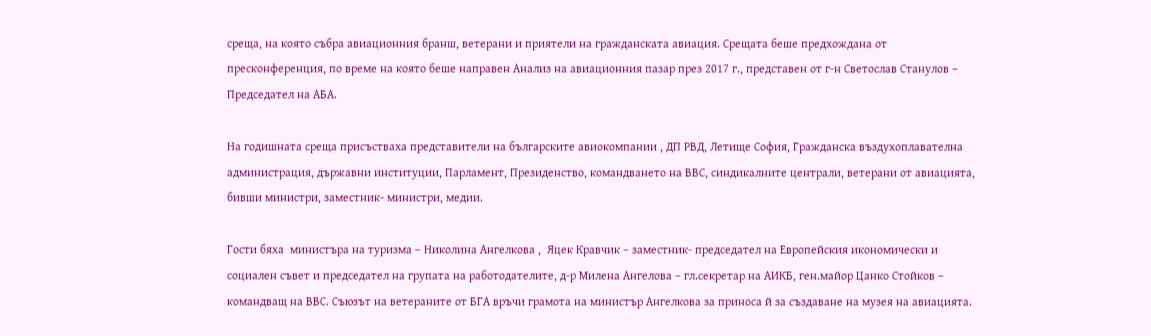среща, на която събра авиационния бранш, ветерани и приятели на гражданската авиация. Срещата беше предхождана от пресконференция, по време на която беше направен Анализ на авиационния пазар през 2017 г., представен от г-н Светослав Станулов – Председател на АБА.

На годишната среща присъстваха представители на българските авиокомпании , ДП РВД, Летище София, Гражданска въздухоплавателна администрация, държавни институции, Парламент, Президенство, командването на ВВС, синдикалните централи, ветерани от авиацията, бивши министри, заместник- министри, медии.

Гости бяха  министъра на туризма – Николина Ангелкова ,  Яцек Кравчик – заместник- председател на Европейския икономически и социален съвет и председател на групата на работодателите, д-р Милена Ангелова – гл.секретар на АИКБ, ген.майор Цанко Стойков – командващ на ВВС. Съюзът на ветераните от БГА връчи грамота на министър Ангелкова за приноса й за създаване на музея на авиацията.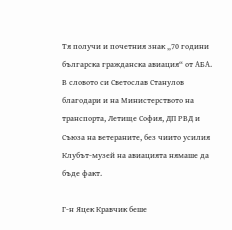Тя получи и почетния знак „70 години българска гражданска авиация“ от АБА. В словото си Светослав Станулов благодари и на Министерството на транспорта, Летище София, ДП РВД и Съюза на ветераните, без чиито усилия Клубът-музей на авиацията нямаше да бъде факт.

Г-н Яцек Кравчик беше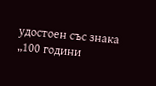удостоен със знака „100 години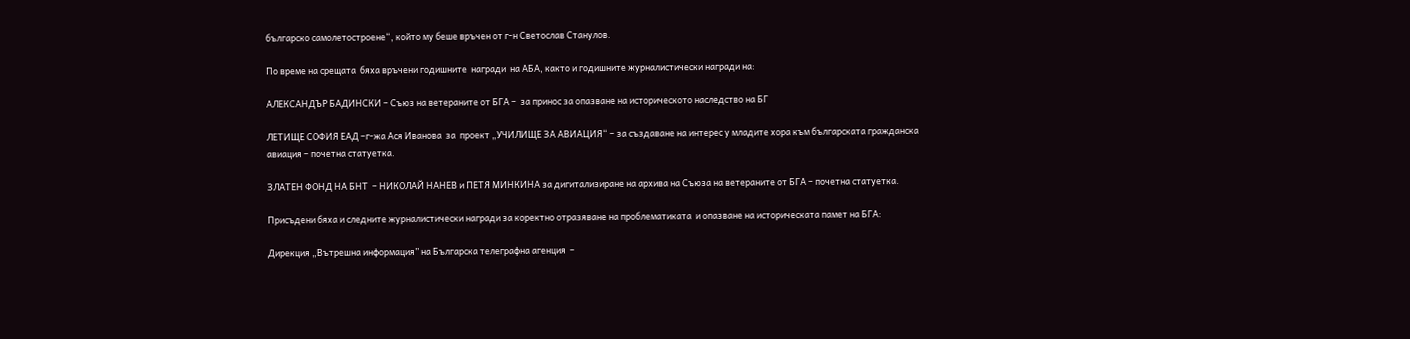българско самолетостроене“, който му беше връчен от г-н Светослав Станулов.

По време на срещата  бяха връчени годишните  награди  на АБА, както и годишните журналистически награди на:

АЛЕКСАНДЪР БАДИНСКИ – Съюз на ветераните от БГА –  за принос за опазване на историческото наследство на БГ

ЛЕТИЩЕ СОФИЯ ЕАД –г-жа Ася Иванова  за  проект „УЧИЛИЩЕ ЗА АВИАЦИЯ“ – за създаване на интерес у младите хора към българската гражданска авиация – почетна статуетка.

ЗЛАТЕН ФОНД НА БНТ  – НИКОЛАЙ НАНЕВ и ПЕТЯ МИНКИНА за дигитализиране на архива на Съюза на ветераните от БГА – почетна статуетка.

Присъдени бяха и следните журналистически награди за коректно отразяване на проблематиката  и опазване на историческата памет на БГА:

Дирекция „Вътрешна информация” на Българска телеграфна агенция  –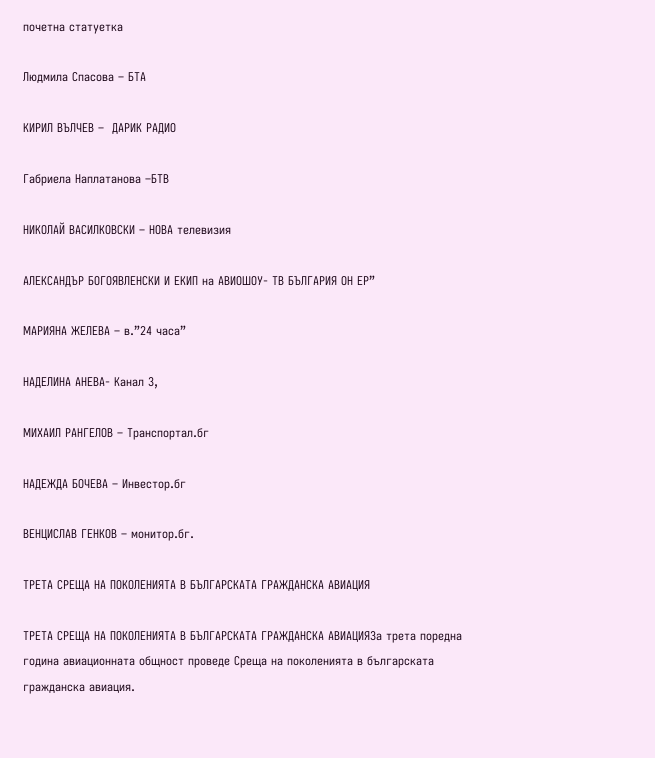почетна статуетка

Людмила Спасова – БТА

КИРИЛ ВЪЛЧЕВ –  ДАРИК РАДИО

Габриела Наплатанова –БТВ

НИКОЛАЙ ВАСИЛКОВСКИ – НОВА телевизия

АЛЕКСАНДЪР БОГОЯВЛЕНСКИ И ЕКИП на АВИОШОУ- ТВ БЪЛГАРИЯ ОН ЕР”

МАРИЯНА ЖЕЛЕВА – в.”24 часа”

НАДЕЛИНА АНЕВА- Канал 3,

МИХАИЛ РАНГЕЛОВ – Транспортал.бг

НАДЕЖДА БОЧЕВА – Инвестор.бг

ВЕНЦИСЛАВ ГЕНКОВ – монитор.бг.

ТРЕТА СРЕЩА НА ПОКОЛЕНИЯТА В БЪЛГАРСКАТА ГРАЖДАНСКА АВИАЦИЯ

ТРЕТА СРЕЩА НА ПОКОЛЕНИЯТА В БЪЛГАРСКАТА ГРАЖДАНСКА АВИАЦИЯЗа трета поредна година авиационната общност проведе Среща на поколенията в българската гражданска авиация.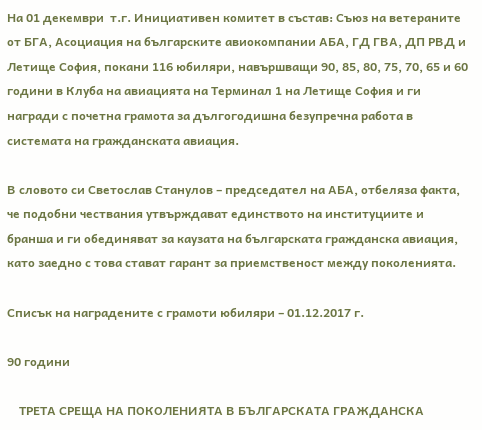На 01 декември  т.г. Инициативен комитет в състав: Съюз на ветераните от БГА, Асоциация на българските авиокомпании AБА, ГД ГВА, ДП РВД и Летище София, покани 116 юбиляри, навършващи 90, 85, 80, 75, 70, 65 и 60 години в Клуба на авиацията на Терминал 1 на Летище София и ги награди с почетна грамота за дългогодишна безупречна работа в системата на гражданската авиация.

В словото си Светослав Станулов – председател на АБА, отбеляза факта, че подобни чествания утвърждават единството на институциите и бранша и ги обединяват за каузата на българската гражданска авиация, като заедно с това стават гарант за приемственост между поколенията.

Списък на наградените с грамоти юбиляри – 01.12.2017 г.

90 години

    ТРЕТА СРЕЩА НА ПОКОЛЕНИЯТА В БЪЛГАРСКАТА ГРАЖДАНСКА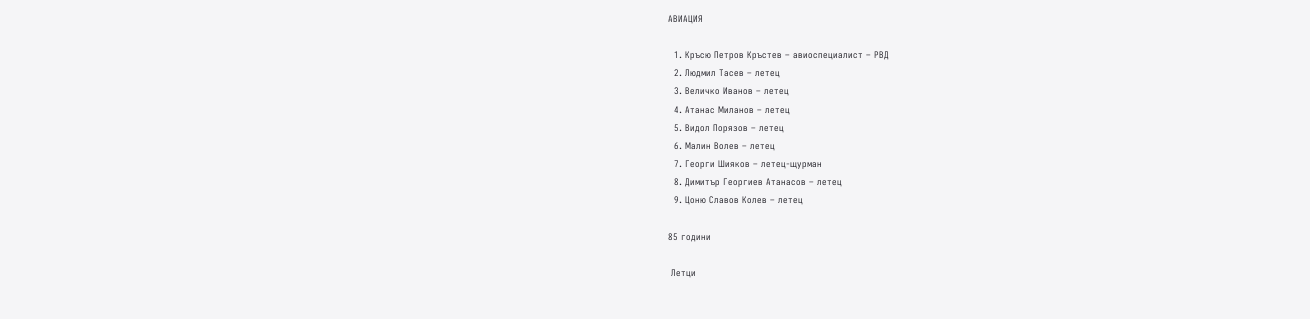АВИАЦИЯ

  1. Кръсю Петров Кръстев – авиоспециалист – РВД
  2. Людмил Тасев – летец
  3. Величко Иванов – летец
  4. Атанас Миланов – летец
  5. Видол Порязов – летец
  6. Малин Волев – летец
  7. Георги Шияков – летец-щурман
  8. Димитър Георгиев Атанасов – летец
  9. Цоню Славов Колев – летец

85 години

 Летци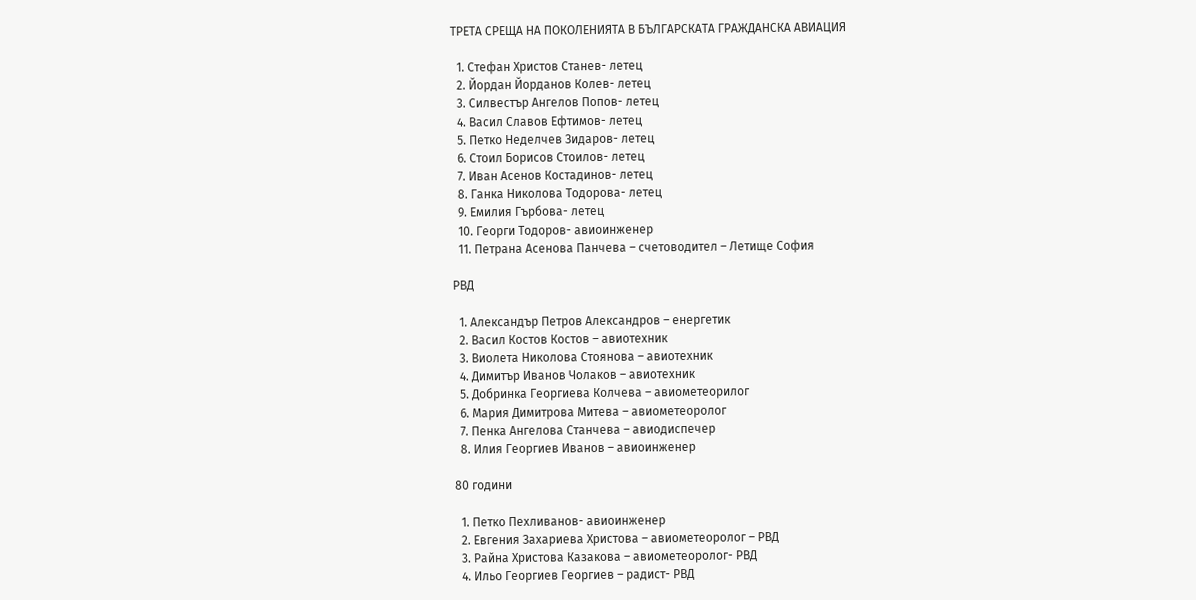ТРЕТА СРЕЩА НА ПОКОЛЕНИЯТА В БЪЛГАРСКАТА ГРАЖДАНСКА АВИАЦИЯ

  1. Стефан Христов Станев- летец
  2. Йордан Йорданов Колев- летец
  3. Силвестър Ангелов Попов- летец
  4. Васил Славов Ефтимов- летец
  5. Петко Неделчев Зидаров- летец
  6. Стоил Борисов Стоилов- летец
  7. Иван Асенов Костадинов- летец
  8. Ганка Николова Tодорова- летец
  9. Емилия Гърбова- летец
  10. Георги Тодоров- авиоинженер
  11. Петрана Асенова Панчева – счетоводител – Летище София

РВД

  1. Александър Петров Александров – енергетик
  2. Васил Костов Костов – авиотехник
  3. Виолета Николова Стоянова – авиотехник
  4. Димитър Иванов Чолаков – авиотехник
  5. Добринка Георгиева Колчева – авиометеорилог
  6. Мария Димитрова Митева – авиометеоролог
  7. Пенка Ангелова Станчева – авиодиспечер
  8. Илия Георгиев Иванов – авиоинженер

80 години

  1. Петко Пехливанов- авиоинженер
  2. Евгения Захариева Христова – авиометеоролог – РВД
  3. Райна Христова Казакова – авиометеоролог- РВД
  4. Ильо Георгиев Георгиев – радист- РВД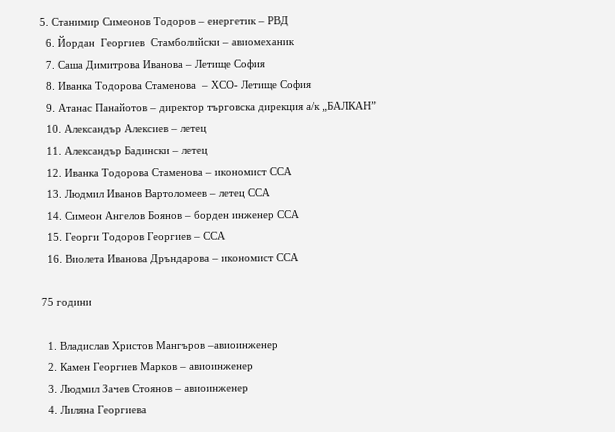5. Станимир Симеонов Тодоров – енергетик – РВД
  6. Йордан  Георгиев  Стамболийски – авиомеханик
  7. Саша Димитрова Иванова – Летище София
  8. Иванка Тодорова Стаменова  – ХСО- Летище София
  9. Атанас Панайотов – директор търговска дирекция а/к „БАЛКАН”
  10. Александър Алексиев – летец
  11. Александър Бадински – летец
  12. Иванка Тодорова Стаменова – икономист ССА
  13. Людмил Иванов Вартоломеев – летец ССА
  14. Симеон Ангелов Боянов – борден инженер ССА
  15. Георги Тодоров Георгиев – ССА
  16. Виолета Иванова Дръндарова – икономист ССА

75 години

  1. Владислав Христов Мангъров –авиоинженер
  2. Камен Георгиев Марков – авиоинженер
  3. Людмил Зачев Стоянов – авиоинженер
  4. Лиляна Георгиева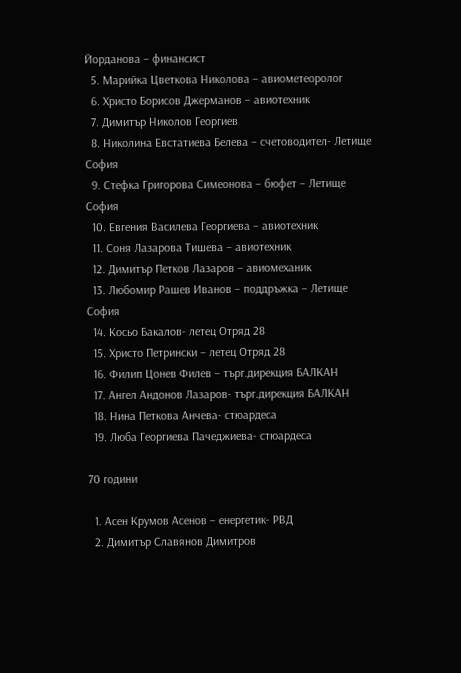Йорданова – финансист
  5. Марийка Цветкова Николова – авиометеоролог
  6. Христо Борисов Джерманов – авиотехник
  7. Димитър Николов Георгиев
  8. Николина Евстатиева Белева – счетоводител- Летище София
  9. Стефка Григорова Симеонова – бюфет – Летище София
  10. Евгения Василева Георгиева – авиотехник
  11. Соня Лазарова Тишева – авиотехник
  12. Димитър Петков Лазаров – авиомеханик
  13. Любомир Рашев Иванов – поддръжка – Летище София
  14. Косьо Бакалов- летец Отряд 28
  15. Христо Петрински – летец Отряд 28
  16. Филип Цонев Филев – търг.дирекция БАЛКАН
  17. Ангел Андонов Лазаров- търг.дирекция БАЛКАН
  18. Нина Петкова Анчева- стюардеса
  19. Люба Георгиева Пачеджиева- стюардеса

70 години

  1. Асен Крумов Асенов – енергетик- РВД
  2. Димитър Славянов Димитров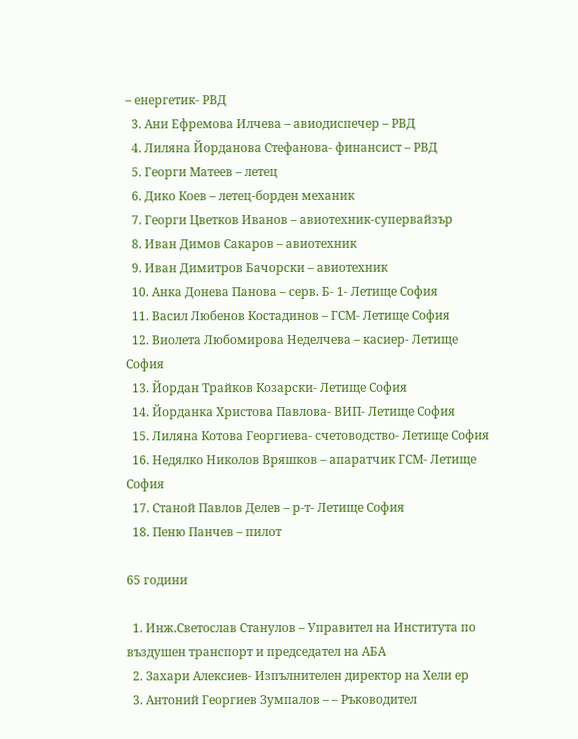– енергетик- РВД
  3. Ани Ефремова Илчева – авиодиспечер – РВД
  4. Лиляна Йорданова Стефанова- финансист – РВД
  5. Георги Матеев – летец
  6. Дико Коев – летец-борден механик
  7. Георги Цветков Иванов – авиотехник-супервайзър
  8. Иван Димов Сакаров – авиотехник
  9. Иван Димитров Бачорски – авиотехник
  10. Анка Донева Панова – серв. Б- 1- Летище София
  11. Васил Любенов Костадинов – ГСМ- Летище София
  12. Виолета Любомирова Неделчева – касиер- Летище София
  13. Йордан Трайков Козарски- Летище София
  14. Йорданка Христова Павлова- ВИП- Летище София
  15. Лиляна Котова Георгиева- счетоводство- Летище София
  16. Недялко Николов Вряшков – апаратчик ГСМ- Летище София
  17. Станой Павлов Делев – р-т- Летище София
  18. Пеню Панчев – пилот

65 години

  1. Инж.Светослав Станулов – Управител на Института по въздушен транспорт и председател на АБА
  2. Захари Алексиев- Изпълнителен директор на Хели ер
  3. Антоний Георгиев Зумпалов – – Ръководител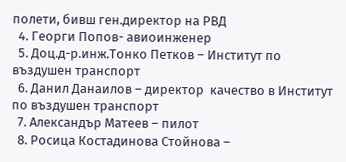полети, бивш ген.директор на РВД
  4. Георги Попов- авиоинженер
  5. Доц.д-р.инж.Тонко Петков – Институт по въздушен транспорт
  6. Данил Данаилов – директор  качество в Институт по въздушен транспорт
  7. Александър Матеев – пилот
  8. Росица Костадинова Стойнова –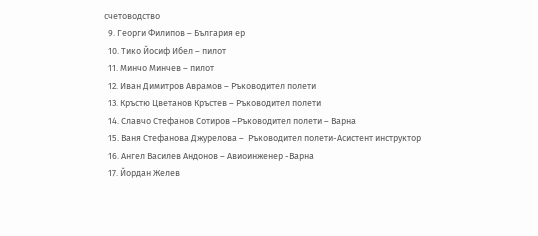счетоводство
  9. Георги Филипов – България ер
  10. Тико Йосиф Ибел – пилот
  11. Минчо Минчев – пилот
  12. Иван Димитров Аврамов – Ръководител полети
  13. Кръстю Цветанов Кръстев – Ръководител полети
  14. Славчо Стефанов Сотиров –Ръководител полети – Варна
  15. Ваня Стефанова Джурелова –  Ръководител полети-Асистент инструктор
  16. Ангел Василев Андонов – Авиоинженер -Варна
  17. Йордан Желев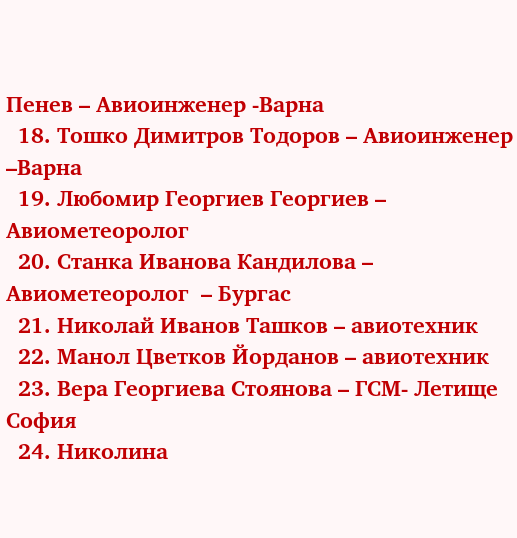Пенев – Авиоинженер -Варна
  18. Тошко Димитров Тодоров – Авиоинженер –Варна
  19. Любомир Георгиев Георгиев – Авиометеоролог
  20. Станка Иванова Кандилова – Авиометеоролог  – Бургас
  21. Николай Иванов Ташков – авиотехник
  22. Манол Цветков Йорданов – авиотехник
  23. Вера Георгиева Стоянова – ГСМ- Летище София
  24. Николина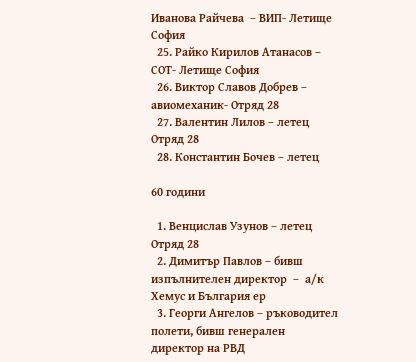Иванова Райчева  – ВИП- Летище София
  25. Райко Кирилов Атанасов –  СОТ- Летище София
  26. Виктор Славов Добрев – авиомеханик- Отряд 28
  27. Валентин Лилов – летец Отряд 28
  28. Константин Бочев – летец

60 години

  1. Венцислав Узунов – летец Отряд 28
  2. Димитър Павлов – бивш изпълнителен директор  –  а/к Хемус и България ер
  3. Георги Ангелов – ръководител полети, бивш генерален директор на РВД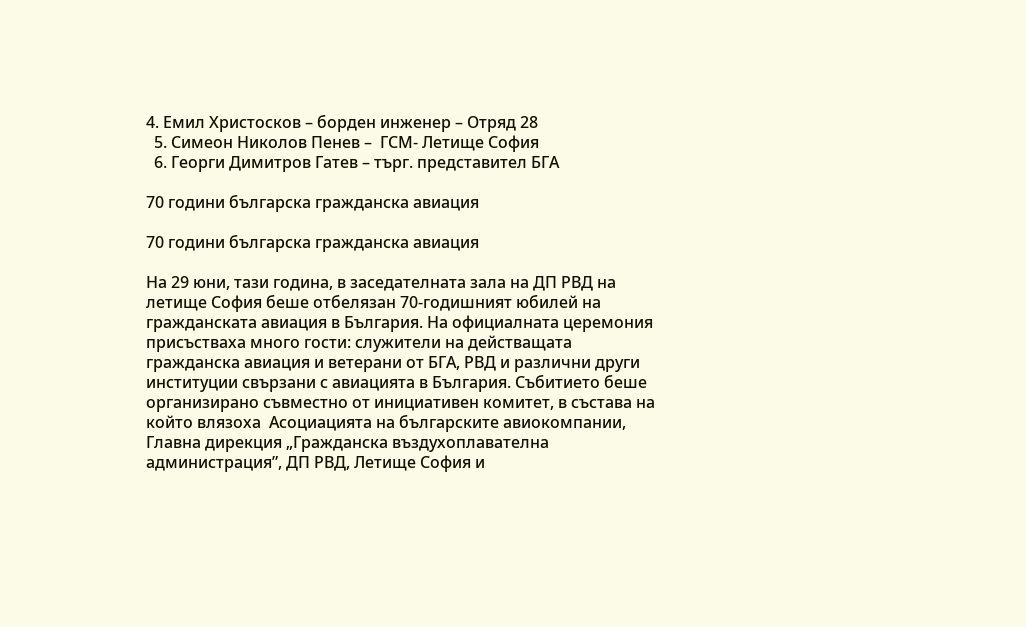4. Емил Христосков – борден инженер – Отряд 28
  5. Симеон Николов Пенев –  ГСМ- Летище София
  6. Георги Димитров Гатев – търг. представител БГА

70 години българска гражданска авиация

70 години българска гражданска авиация

На 29 юни, тази година, в заседателната зала на ДП РВД на летище София беше отбелязан 70-годишният юбилей на гражданската авиация в България. На официалната церемония присъстваха много гости: служители на действащата гражданска авиация и ветерани от БГА, РВД и различни други институции свързани с авиацията в България. Събитието беше организирано съвместно от инициативен комитет, в състава на който влязоха  Асоциацията на българските авиокомпании, Главна дирекция „Гражданска въздухоплавателна администрация”, ДП РВД, Летище София и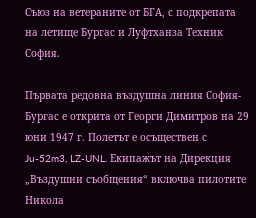Съюз на ветераните от БГА, с подкрепата на летище Бургас и Луфтханза Техник София.

Първата редовна въздушна линия София-Бургас е открита от Георги Димитров на 29 юни 1947 г. Полетът е осъществен с Ju-52m3, LZ-UNL. Екипажът на Дирекция „Въздушни съобщения“ включва пилотите Никола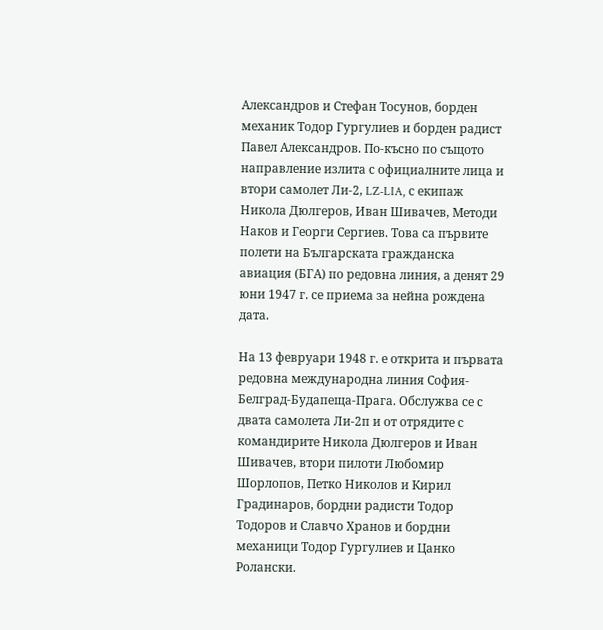Александров и Стефан Тосунов, борден механик Тодор Гургулиев и борден радист Павел Александров. По-късно по същото направление излита с официалните лица и втори самолет Ли-2, LZ-LIA, с екипаж Никола Дюлгеров, Иван Шивачев, Методи Наков и Георги Сергиев. Това са първите полети на Българската гражданска авиация (БГА) по редовна линия, а денят 29 юни 1947 г. се приема за нейна рождена дата.

На 13 февруари 1948 г. е открита и първата редовна международна линия София-Белград-Будапеща-Прага. Обслужва се с двата самолета Ли-2п и от отрядите с командирите Никола Дюлгеров и Иван Шивачев, втори пилоти Любомир Шорлопов, Петко Николов и Кирил Градинаров, бордни радисти Тодор Тодоров и Славчо Хранов и бордни механици Тодор Гургулиев и Цанко Ролански.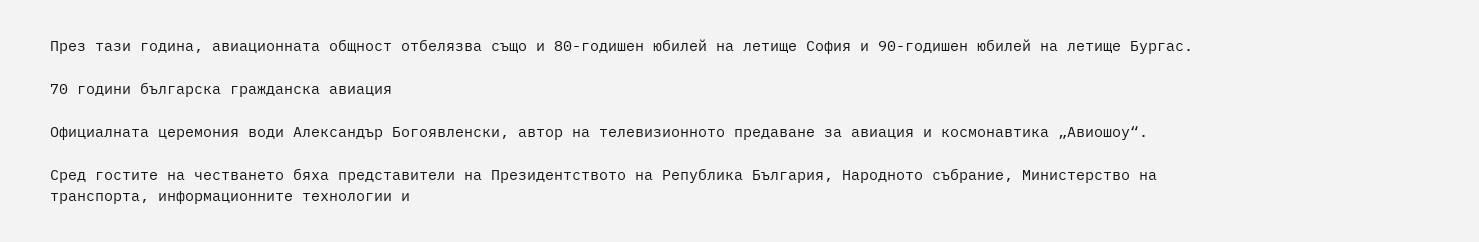През тази година, авиационната общност отбелязва също и 80-годишен юбилей на летище София и 90-годишен юбилей на летище Бургас.

70 години българска гражданска авиация

Официалната церемония води Александър Богоявленски, автор на телевизионното предаване за авиация и космонавтика „Авиошоу“.

Сред гостите на честването бяха представители на Президентството на Република България, Народното събрание, Министерство на транспорта, информационните технологии и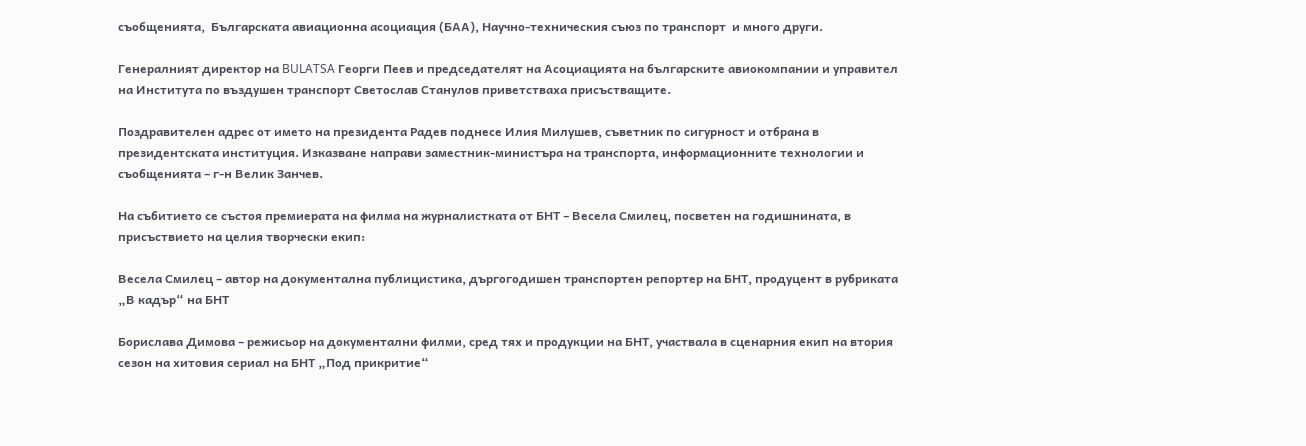съобщенията,  Българската авиационна асоциация (БАА), Научно-техническия съюз по транспорт  и много други.

Генералният директор на BULATSA Георги Пеев и председателят на Асоциацията на българските авиокомпании и управител на Института по въздушен транспорт Светослав Станулов приветстваха присъстващите.

Поздравителен адрес от името на президента Радев поднесе Илия Милушев, съветник по сигурност и отбрана в президентската институция. Изказване направи заместник-министъра на транспорта, информационните технологии и съобщенията – г-н Велик Занчев.

На събитието се състоя премиерата на филма на журналистката от БНТ – Весела Смилец, посветен на годишнината, в присъствието на целия творчески екип:

Весела Смилец – автор на документална публицистика, дъргогодишен транспортен репортер на БНТ, продуцент в рубриката „В кадър“ на БНТ

Борислава Димова – режисьор на документални филми, сред тях и продукции на БНТ, участвала в сценарния екип на втория сезон на хитовия сериал на БНТ „Под прикритие“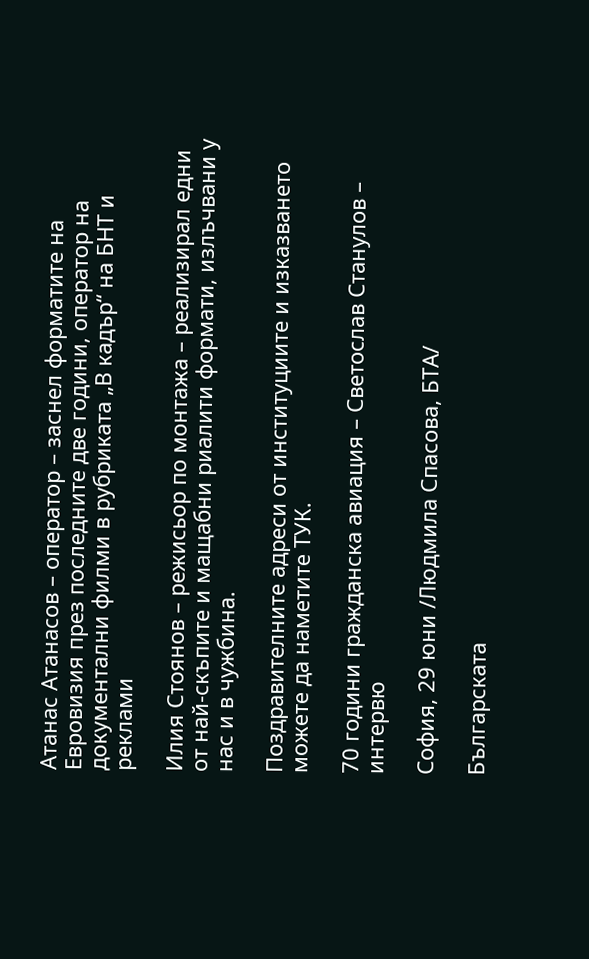Атанас Атанасов – оператор – заснел форматите на Евровизия през последните две години, оператор на документални филми в рубриката „В кадър“ на БНТ и реклами

Илия Стоянов – режисьор по монтажа – реализирал едни от най-скъпите и мащабни риалити формати, излъчвани у нас и в чужбина.

Поздравителните адреси от институциите и изказването можете да наметите ТУК.

70 години гражданска авиация – Светослав Станулов – интервю

София, 29 юни /Людмила Спасова, БТА/

Българската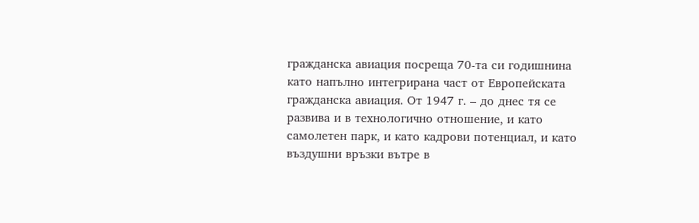гражданска авиация посреща 70-та си годишнина като напълно интегрирана част от Европейската гражданска авиация. От 1947 г. – до днес тя се развива и в технологично отношение, и като самолетен парк, и като кадрови потенциал, и като въздушни връзки вътре в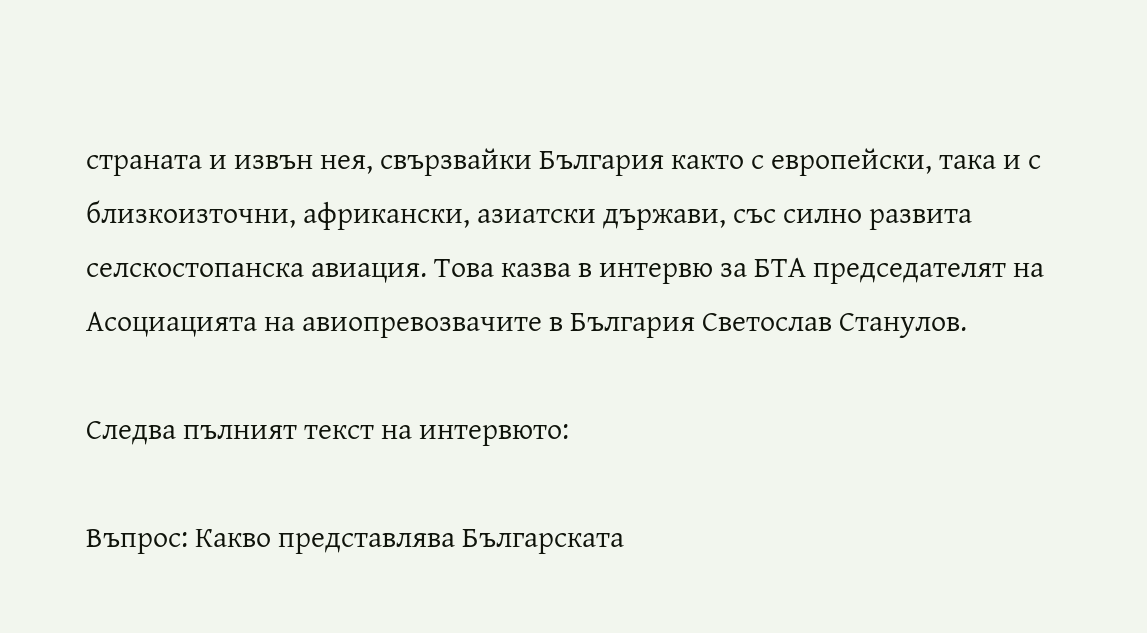страната и извън нея, свързвайки България както с европейски, така и с близкоизточни, африкански, азиатски държави, със силно развита селскостопанска авиация. Това казва в интервю за БТА председателят на Асоциацията на авиопревозвачите в България Светослав Станулов.

Следва пълният текст на интервюто:

Въпрос: Какво представлява Българската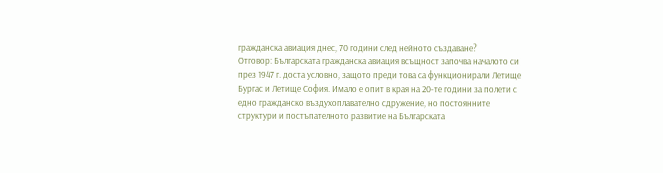гражданска авиация днес, 70 години след нейното създаване?
Отговор: Българската гражданска авиация всъщност започва началото си през 1947 г. доста условно, защото преди това са функционирали Летище Бургас и Летище София. Имало е опит в края на 20-те години за полети с едно гражданско въздухоплавателно сдружение, но постоянните структури и постъпателното развитие на Българската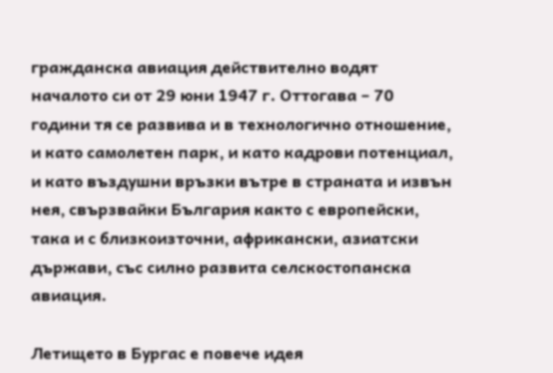гражданска авиация действително водят началото си от 29 юни 1947 г. Оттогава – 70 години тя се развива и в технологично отношение, и като самолетен парк, и като кадрови потенциал, и като въздушни връзки вътре в страната и извън нея, свързвайки България както с европейски, така и с близкоизточни, африкански, азиатски държави, със силно развита селскостопанска авиация.

Летището в Бургас е повече идея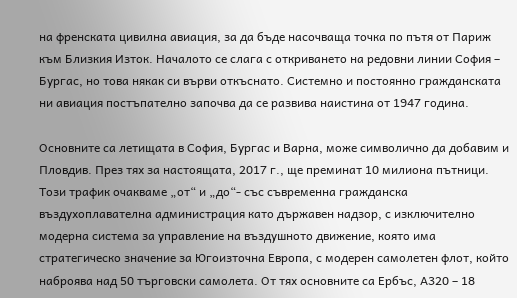на френската цивилна авиация, за да бъде насочваща точка по пътя от Париж към Близкия Изток. Началото се слага с откриването на редовни линии София – Бургас, но това някак си върви откъснато. Системно и постоянно гражданската ни авиация постъпателно започва да се развива наистина от 1947 година.

Основните са летищата в София, Бургас и Варна, може символично да добавим и Пловдив. През тях за настоящата, 2017 г., ще преминат 10 милиона пътници. Този трафик очакваме „от“ и „до“- със съвременна гражданска въздухоплавателна администрация като държавен надзор, с изключително модерна система за управление на въздушното движение, която има стратегическо значение за Югоизточна Европа, с модерен самолетен флот, който наброява над 50 търговски самолета. От тях основните са Ербъс, А320 – 18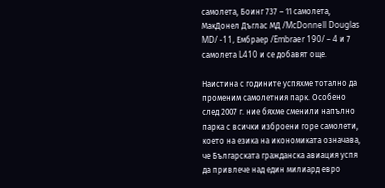самолета, Боинг 737 – 11 самолета, МакДонел Дъглас МД /McDonnell Douglas MD/ -11, Ембраер /Embraer 190/ – 4 и 7 самолета L410 и се добавят още.

Наистина с годините успяхме тотално да променим самолетния парк. Особено след 2007 г. ние бяхме сменили напълно парка с всички изброени горе самолети, което на езика на икономиката означава, че Българската гражданска авиация успя да привлече над един милиард евро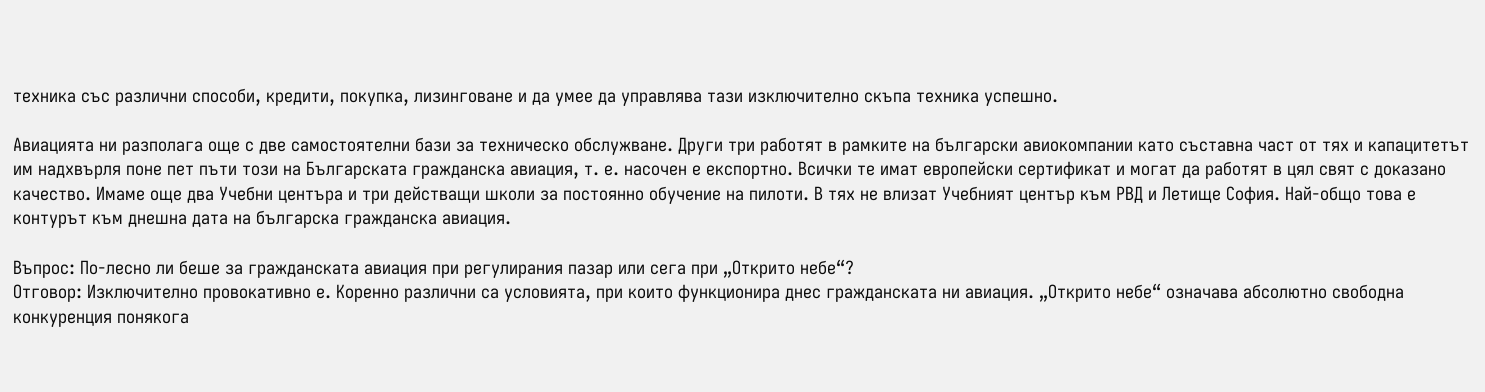техника със различни способи, кредити, покупка, лизинговане и да умее да управлява тази изключително скъпа техника успешно.

Авиацията ни разполага още с две самостоятелни бази за техническо обслужване. Други три работят в рамките на български авиокомпании като съставна част от тях и капацитетът им надхвърля поне пет пъти този на Българската гражданска авиация, т. е. насочен е експортно. Всички те имат европейски сертификат и могат да работят в цял свят с доказано качество. Имаме още два Учебни центъра и три действащи школи за постоянно обучение на пилоти. В тях не влизат Учебният център към РВД и Летище София. Най-общо това е контурът към днешна дата на българска гражданска авиация.

Въпрос: По-лесно ли беше за гражданската авиация при регулирания пазар или сега при „Открито небе“?
Отговор: Изключително провокативно е. Коренно различни са условията, при които функционира днес гражданската ни авиация. „Открито небе“ означава абсолютно свободна конкуренция понякога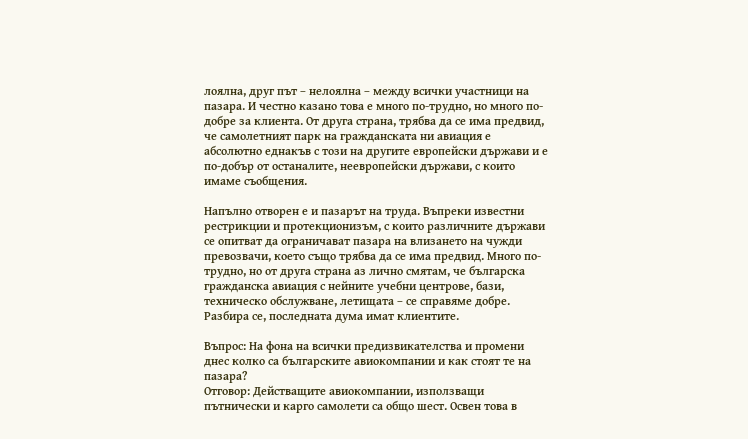лоялна, друг път – нелоялна – между всички участници на пазара. И честно казано това е много по-трудно, но много по-добре за клиента. От друга страна, трябва да се има предвид, че самолетният парк на гражданската ни авиация е абсолютно еднакъв с този на другите европейски държави и е по-добър от останалите, неевропейски държави, с които имаме съобщения.

Напълно отворен е и пазарът на труда. Въпреки известни рестрикции и протекционизъм, с които различните държави се опитват да ограничават пазара на влизането на чужди превозвачи, което също трябва да се има предвид. Много по-трудно, но от друга страна аз лично смятам, че българска гражданска авиация с нейните учебни центрове, бази, техническо обслужване, летищата – се справяме добре. Разбира се, последната дума имат клиентите.

Въпрос: На фона на всички предизвикателства и промени днес колко са българските авиокомпании и как стоят те на пазара?
Отговор: Действащите авиокомпании, използващи пътнически и карго самолети са общо шест. Освен това в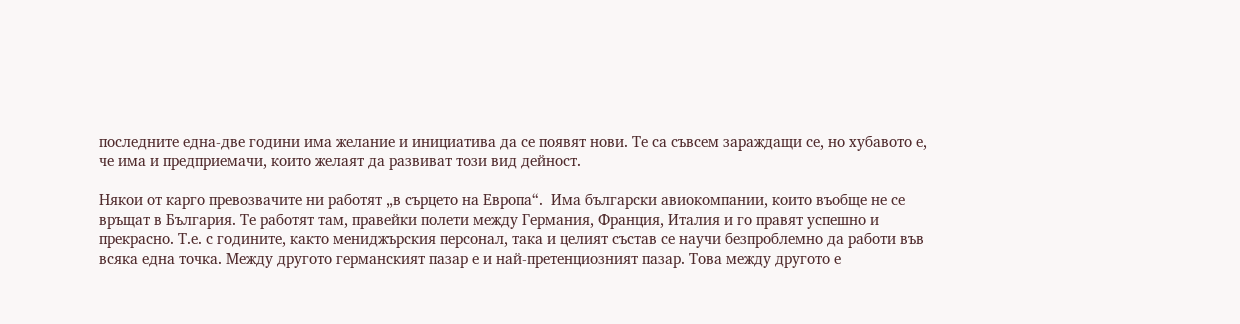последните една-две години има желание и инициатива да се появят нови. Те са съвсем зараждащи се, но хубавото е, че има и предприемачи, които желаят да развиват този вид дейност.

Някои от карго превозвачите ни работят „в сърцето на Европа“.  Има български авиокомпании, които въобще не се връщат в България. Те работят там, правейки полети между Германия, Франция, Италия и го правят успешно и прекрасно. Т.е. с годините, както мениджърския персонал, така и целият състав се научи безпроблемно да работи във всяка една точка. Между другото германският пазар е и най-претенциозният пазар. Това между другото е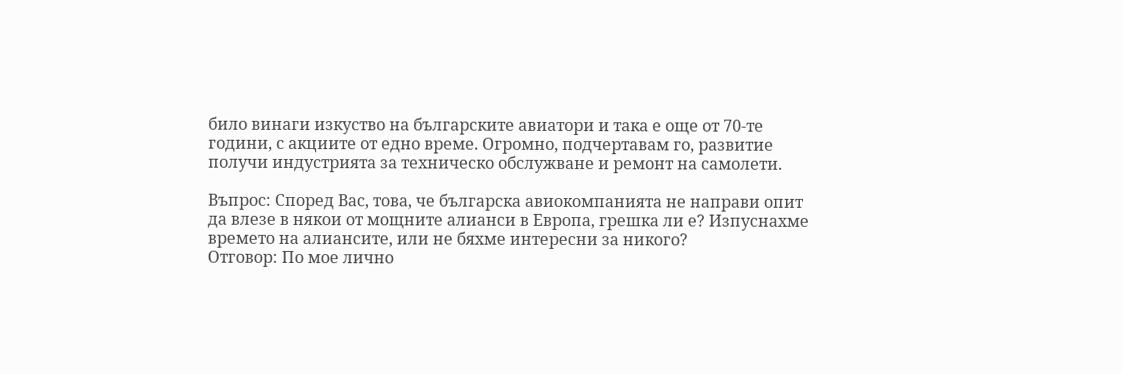било винаги изкуство на българските авиатори и така е още от 70-те години, с акциите от едно време. Огромно, подчертавам го, развитие получи индустрията за техническо обслужване и ремонт на самолети.

Въпрос: Според Вас, това, че българска авиокомпанията не направи опит да влезе в някои от мощните алианси в Европа, грешка ли е? Изпуснахме времето на алиансите, или не бяхме интересни за никого?
Отговор: По мое лично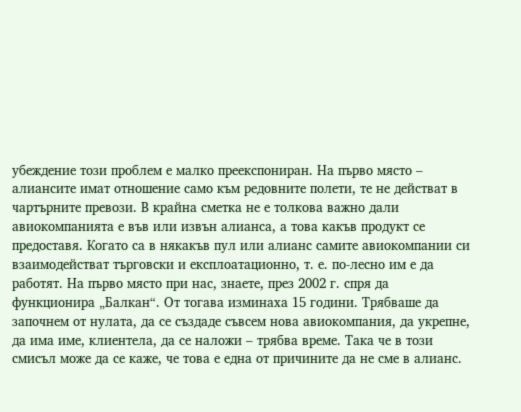убеждение този проблем е малко преекспониран. На първо място – алиансите имат отношение само към редовните полети, те не действат в чартърните превози. В крайна сметка не е толкова важно дали авиокомпанията е във или извън алианса, а това какъв продукт се предоставя. Когато са в някакъв пул или алианс самите авиокомпании си взаимодействат търговски и експлоатационно, т. е. по-лесно им е да работят. На първо място при нас, знаете, през 2002 г. спря да функционира „Балкан“. От тогава изминаха 15 години. Трябваше да започнем от нулата, да се създаде съвсем нова авиокомпания, да укрепне, да има име, клиентела, да се наложи – трябва време. Така че в този смисъл може да се каже, че това е една от причините да не сме в алианс.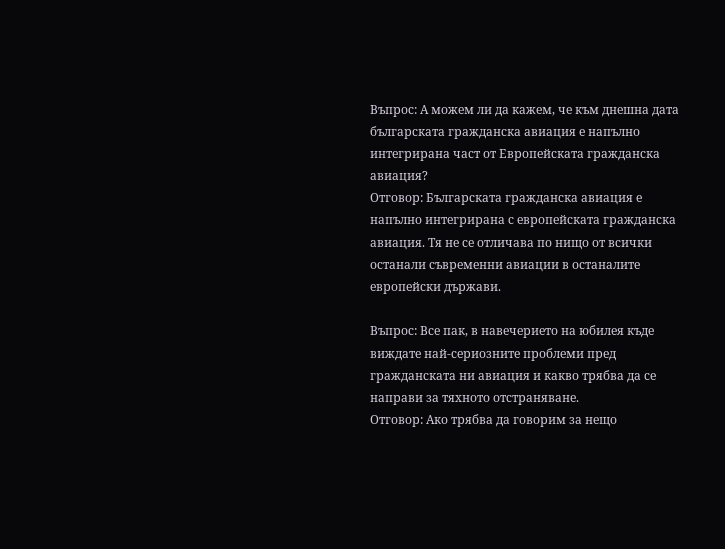Въпрос: А можем ли да кажем, че към днешна дата българската гражданска авиация е напълно интегрирана част от Европейската гражданска авиация?
Отговор: Българската гражданска авиация е напълно интегрирана с европейската гражданска авиация. Тя не се отличава по нищо от всички останали съвременни авиации в останалите европейски държави.

Въпрос: Все пак, в навечерието на юбилея къде виждате най-сериозните проблеми пред гражданската ни авиация и какво трябва да се направи за тяхното отстраняване.
Отговор: Ако трябва да говорим за нещо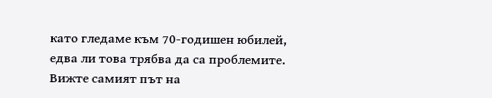като гледаме към 70-годишен юбилей, едва ли това трябва да са проблемите. Вижте самият път на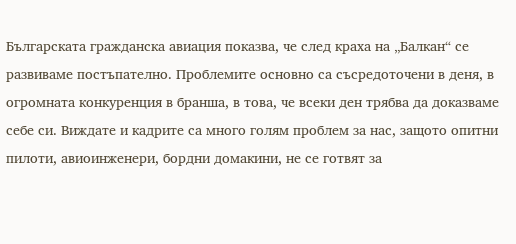Българската гражданска авиация показва, че след краха на „Балкан“ се развиваме постъпателно. Проблемите основно са съсредоточени в деня, в огромната конкуренция в бранша, в това, че всеки ден трябва да доказваме себе си. Виждате и кадрите са много голям проблем за нас, защото опитни пилоти, авиоинженери, бордни домакини, не се готвят за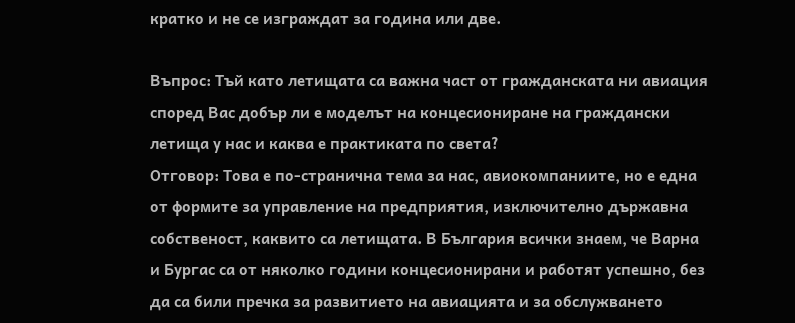кратко и не се изграждат за година или две.

Въпрос: Тъй като летищата са важна част от гражданската ни авиация според Вас добър ли е моделът на концесиониране на граждански летища у нас и каква е практиката по света?
Отговор: Това е по-странична тема за нас, авиокомпаниите, но е една от формите за управление на предприятия, изключително държавна собственост, каквито са летищата. В България всички знаем, че Варна и Бургас са от няколко години концесионирани и работят успешно, без да са били пречка за развитието на авиацията и за обслужването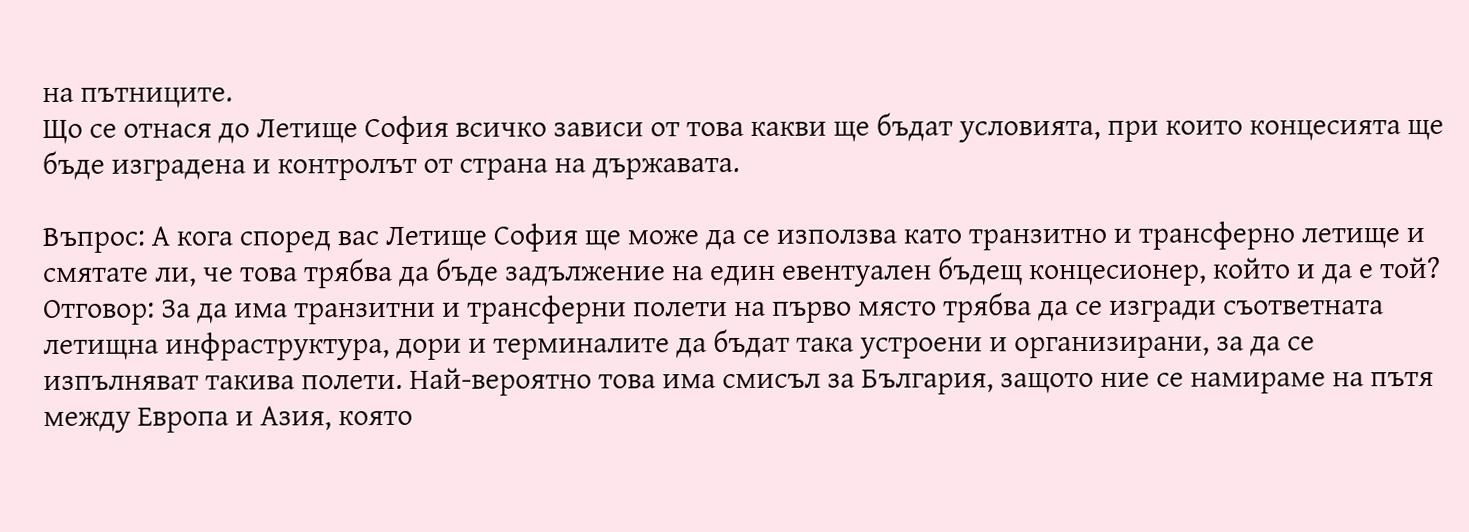на пътниците.
Що се отнася до Летище София всичко зависи от това какви ще бъдат условията, при които концесията ще бъде изградена и контролът от страна на държавата.

Въпрос: А кога според вас Летище София ще може да се използва като транзитно и трансферно летище и смятате ли, че това трябва да бъде задължение на един евентуален бъдещ концесионер, който и да е той?
Отговор: За да има транзитни и трансферни полети на първо място трябва да се изгради съответната летищна инфраструктура, дори и терминалите да бъдат така устроени и организирани, за да се изпълняват такива полети. Най-вероятно това има смисъл за България, защото ние се намираме на пътя между Европа и Азия, която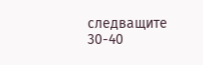следващите 30-40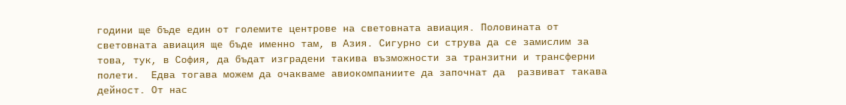години ще бъде един от големите центрове на световната авиация. Половината от световната авиация ще бъде именно там, в Азия. Сигурно си струва да се замислим за това, тук, в София, да бъдат изградени такива възможности за транзитни и трансферни полети.  Едва тогава можем да очакваме авиокомпаниите да започнат да  развиват такава дейност. От нас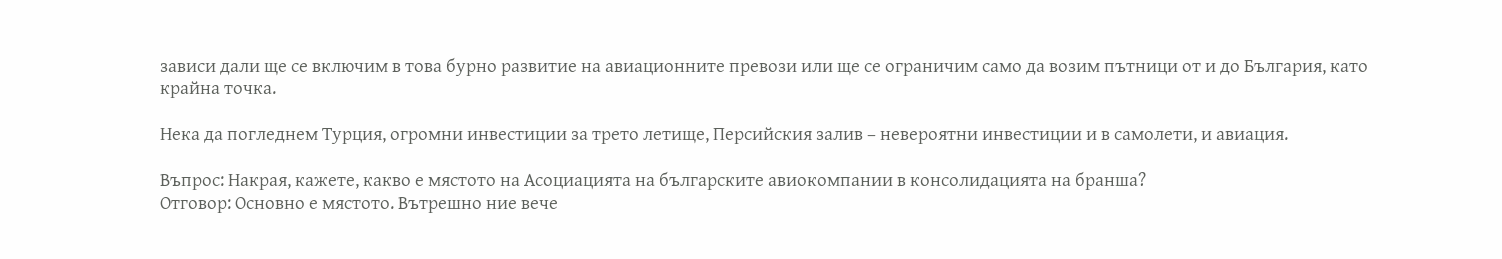зависи дали ще се включим в това бурно развитие на авиационните превози или ще се ограничим само да возим пътници от и до България, като крайна точка.

Нека да погледнем Турция, огромни инвестиции за трето летище, Персийския залив – невероятни инвестиции и в самолети, и авиация.

Въпрос: Накрая, кажете, какво е мястото на Асоциацията на българските авиокомпании в консолидацията на бранша?
Отговор: Основно е мястото. Вътрешно ние вече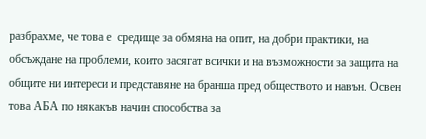разбрахме, че това е  средище за обмяна на опит, на добри практики, на обсъждане на проблеми, които засягат всички и на възможности за защита на общите ни интереси и представяне на бранша пред обществото и навън. Освен това АБА по някакъв начин способства за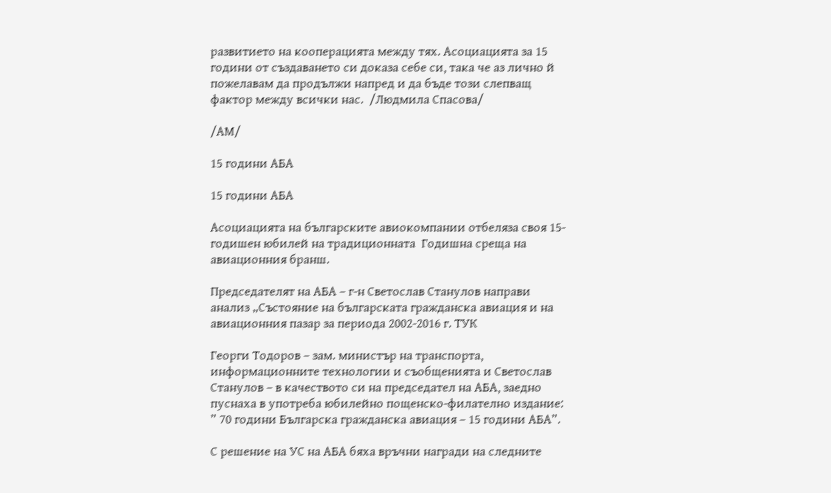развитието на кооперацията между тях. Асоциацията за 15 години от създаването си доказа себе си, така че аз лично й пожелавам да продължи напред и да бъде този слепващ фактор между всички нас.  /Людмила Спасова/

/АМ/

15 години АБА

15 години АБА

Асоциацията на българските авиокомпании oтбеляза своя 15-годишен юбилей на традиционната  Годишна среща на авиационния бранш.

Председателят на АБА – г-н Светослав Станулов направи анализ „Състояние на българската гражданска авиация и на авиационния пазар за периода 2002-2016 г. ТУК

Георги Тодоров – зам. министър на транспорта, информационните технологии и съобщенията и Светослав Станулов – в качеството си на председател на АБА, заедно  пуснаха в употреба юбилейно пощенско-филателно издание: ” 70 години Българска гражданска авиация – 15 години АБА”.

С решение на УС на АБА бяха връчни награди на следните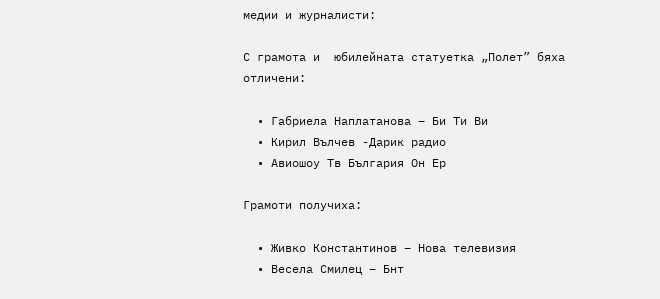медии и журналисти:

С грамота и  юбилейната статуетка „Полет” бяха отличени:

  • Габриела Наплатанова – Би Ти Ви
  • Кирил Вълчев -Дарик радио
  • Авиошоу Тв България Он Ер

Грамоти получиха:

  • Живко Константинов – Нова телевизия
  • Весела Смилец – Бнт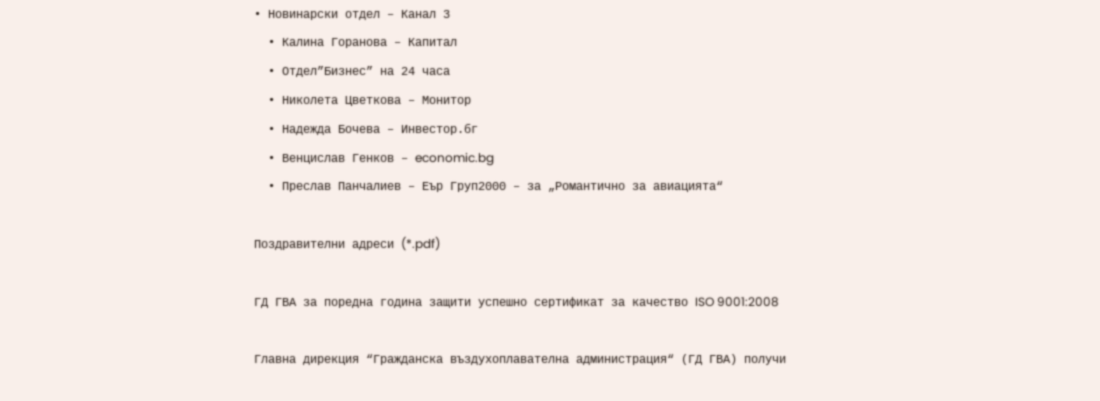• Новинарски отдел – Канал 3
  • Калина Горанова – Капитал
  • Отдел”Бизнес” на 24 часа
  • Николета Цветкова – Монитор
  • Надежда Бочева – Инвестор.бг
  • Венцислав Генков – economic.bg
  • Преслав Панчалиев – Еър Груп2000 – за „Романтично за авиацията“

Поздравителни адреси (*.pdf)

ГД ГВА за поредна година защити успешно сертификат за качество ISO 9001:2008

Главна дирекция “Гражданска въздухоплавателна администрация“ (ГД ГВА) получи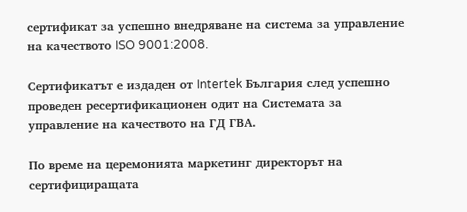сертификат за успешно внедряване на система за управление на качеството ISO 9001:2008.

Сертификатът е издаден от Intertek България след успешно проведен ресертификационен одит на Системата за управление на качеството на ГД ГВА.

По време на церемонията маркетинг директорът на сертифициращата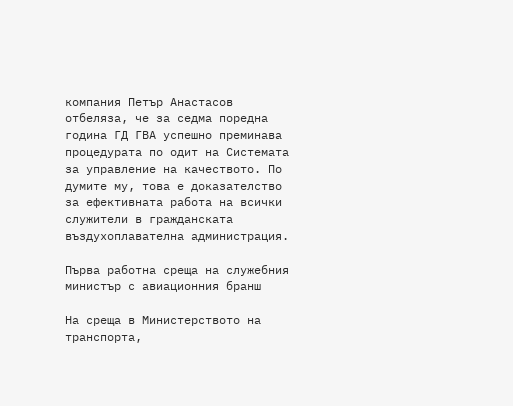компания Петър Анастасов отбеляза, че за седма поредна година ГД ГВА успешно преминава процедурата по одит на Системата за управление на качеството. По думите му, това е доказателство за ефективната работа на всички служители в гражданската въздухоплавателна администрация.

Първа работна среща на служебния министър с авиационния бранш

На среща в Министерството на транспорта,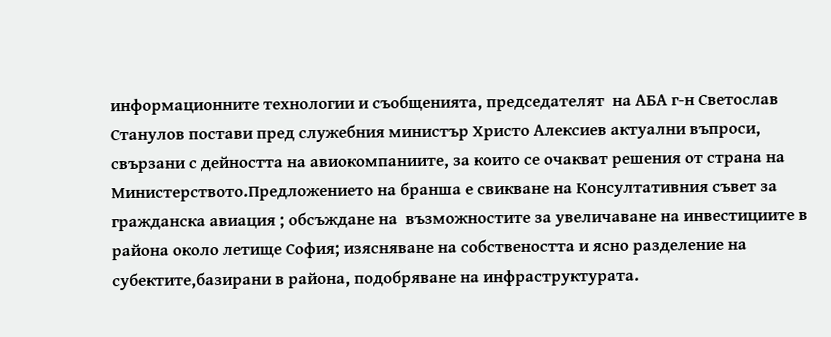информационните технологии и съобщенията, председателят  на АБА г-н Светослав Станулов постави пред служебния министър Христо Алексиев актуални въпроси, свързани с дейността на авиокомпаниите, за които се очакват решения от страна на Министерството.Предложението на бранша е свикване на Консултативния съвет за гражданска авиация ; обсъждане на  възможностите за увеличаване на инвестициите в района около летище София; изясняване на собствеността и ясно разделение на субектите,базирани в района, подобряване на инфраструктурата.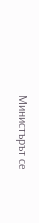Министърът се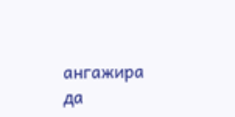ангажира да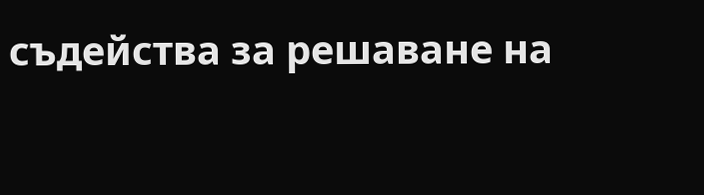съдейства за решаване на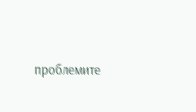проблемите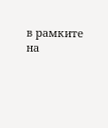в рамките на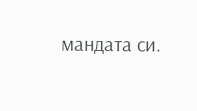мандата си.